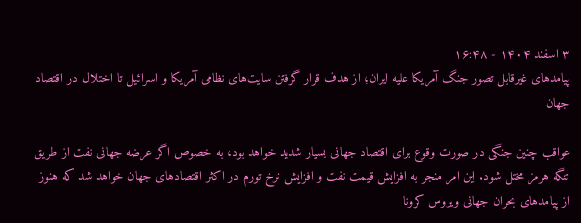۳ اسفند ۱۴۰۴ - ۱۶:۴۸
پیامدهای غیرقابل تصور جنگ آمریکا علیه ایران؛ از هدف قرار گرفتن سایت‌های نظامی آمریکا و اسرائیل تا اختلال در اقتصاد جهان

عواقب چنین جنگی در صورت وقوع برای اقتصاد جهانی بسیار شدید خواهد بود، به خصوص اگر عرضه جهانی نفت از طریق تنگه هرمز مختل شود. این امر منجر به افزایش قیمت نفت و افزایش نرخ تورم در اکثر اقتصادهای جهان خواهد شد که هنوز از پیامدهای بحران جهانی ویروس کرونا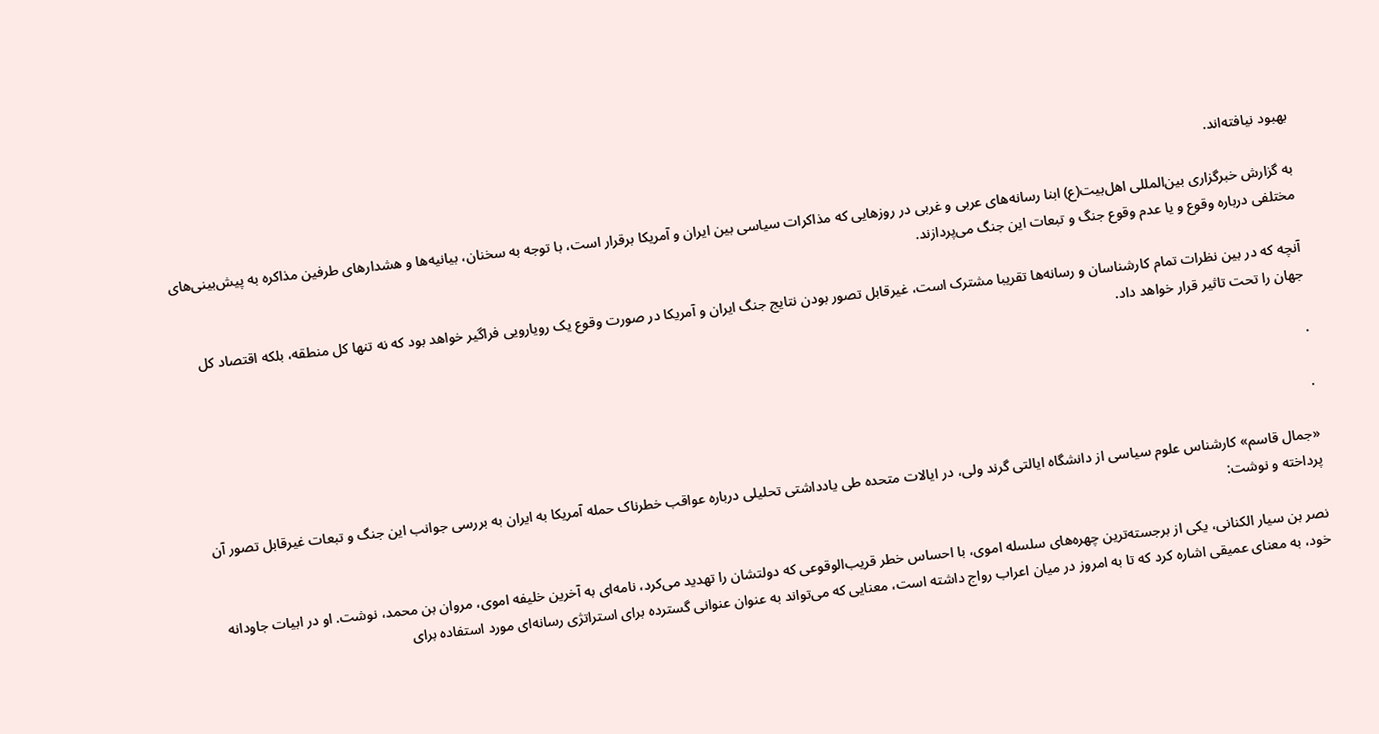بهبود نیافته‌اند.

به گزارش خبرگزاری بین‌المللی اهل‌بیت(ع) ابنا رسانه‌های عربی و غربی در روزهایی که مذاکرات سیاسی بین ایران و آمریکا برقرار است، با توجه به سخنان، بیانیه‌ها و هشدارهای طرفین مذاکره به پیش‌بینی‌های مختلفی درباره وقوع و یا عدم وقوع جنگ و تبعات این جنگ می‌پردازند.

آنچه که در بین نظرات تمام کارشناسان و رسانه‌ها تقریبا مشترک است، غیرقابل تصور بودن نتایج جنگ ایران و آمریکا در صورت وقوع یک رویارویی فراگیر خواهد بود که نه تنها کل منطقه، بلکه اقتصاد کل جهان را تحت تاثیر قرار خواهد داد.

.

.

«جمال قاسم» کارشناس علوم سیاسی از دانشگاه ایالتی گرند ولی، در ایالات متحده طی یادداشتی تحلیلی درباره عواقب خطرناک حمله آمریکا به ایران به بررسی جوانب این جنگ و تبعات غیرقابل تصور آن پرداخته و نوشت:

نصر بن سیار الکنانی، یکی از برجسته‌ترین چهره‌های سلسله اموی، با احساس خطر قریب‌الوقوعی که دولتشان را تهدید می‌کرد، نامه‌ای به آخرین خلیفه اموی، مروان بن محمد، نوشت. او در ابیات جاودانه خود، به معنای عمیقی اشاره کرد که تا به امروز در میان اعراب رواج داشته است، معنایی که می‌تواند به عنوان عنوانی گسترده برای استراتژی رسانه‌ای مورد استفاده برای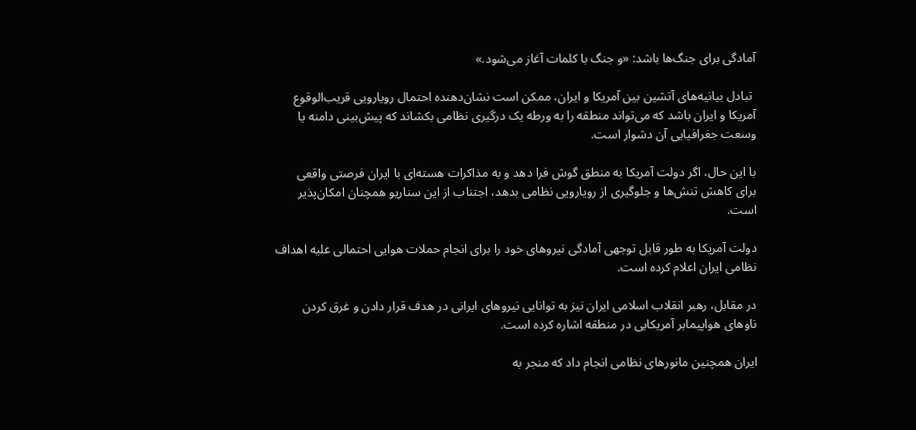آمادگی برای جنگ‌ها باشد: «و جنگ با کلمات آغاز می‌شود.»

 تبادل بیانیه‌های آتشین بین آمریکا و ایران، ممکن است نشان‌دهنده احتمال رویارویی قریب‌الوقوع آمریکا و ایران باشد که می‌تواند منطقه را به ورطه یک درگیری نظامی بکشاند که پیش‌بینی دامنه یا وسعت جغرافیایی آن دشوار است.

با این حال، اگر دولت آمریکا به منطق گوش فرا دهد و به مذاکرات هسته‌ای با ایران فرصتی واقعی برای کاهش تنش‌ها و جلوگیری از رویارویی نظامی بدهد، اجتناب از این سناریو همچنان امکان‌پذیر است.

دولت آمریکا به طور قابل توجهی آمادگی نیروهای خود را برای انجام حملات هوایی احتمالی علیه اهداف نظامی ایران اعلام کرده است.

در مقابل، رهبر انقلاب اسلامی ایران نیز به توانایی نیروهای ایرانی در هدف قرار دادن و غرق کردن ناوهای هواپیمابر آمریکایی در منطقه اشاره کرده است.

ایران همچنین مانورهای نظامی انجام داد که منجر به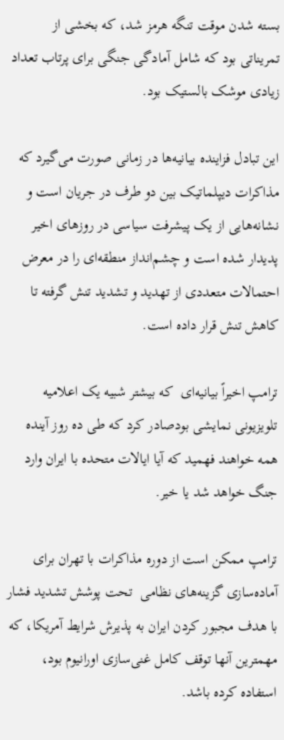بسته شدن موقت تنگه هرمز شد، که بخشی از تمریناتی بود که شامل آمادگی جنگی برای پرتاب تعداد زیادی موشک بالستیک بود.

این تبادل فزاینده بیانیه‌ها در زمانی صورت می‌گیرد که مذاکرات دیپلماتیک بین دو طرف در جریان است و نشانه‌هایی از یک پیشرفت سیاسی در روزهای اخیر پدیدار شده است و چشم‌انداز منطقه‌ای را در معرض احتمالات متعددی از تهدید و تشدید تنش گرفته تا کاهش تنش قرار داده است.

ترامپ اخیراً بیانیه‌ای  که بیشتر شبیه یک اعلامیه تلویزیونی نمایشی بودصادر کرد که طی ده روز آینده همه خواهند فهمید که آیا ایالات متحده با ایران وارد جنگ خواهد شد یا خیر.

ترامپ ممکن است از دوره مذاکرات با تهران برای آماده‌سازی گزینه‌های نظامی  تحت پوشش تشدید فشار  با هدف مجبور کردن ایران به پذیرش شرایط آمریکا، که مهمترین آنها توقف کامل غنی‌سازی اورانیوم بود، استفاده کرده باشد.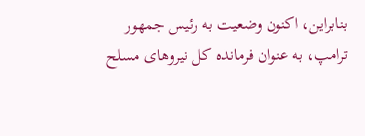بنابراین، اکنون وضعیت به رئیس جمهور ترامپ، به عنوان فرمانده کل نیروهای مسلح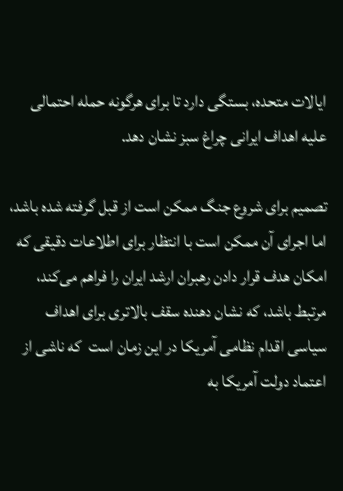ایالات متحده، بستگی دارد تا برای هرگونه حمله احتمالی علیه اهداف ایرانی چراغ سبز نشان دهد.

تصمیم برای شروع جنگ ممکن است از قبل گرفته شده باشد، اما اجرای آن ممکن است با انتظار برای اطلاعات دقیقی که امکان هدف قرار دادن رهبران ارشد ایران را فراهم می‌کند، مرتبط باشد، که نشان دهنده سقف بالاتری برای اهداف سیاسی اقدام نظامی آمریکا در این زمان است  که ناشی از اعتماد دولت آمریکا به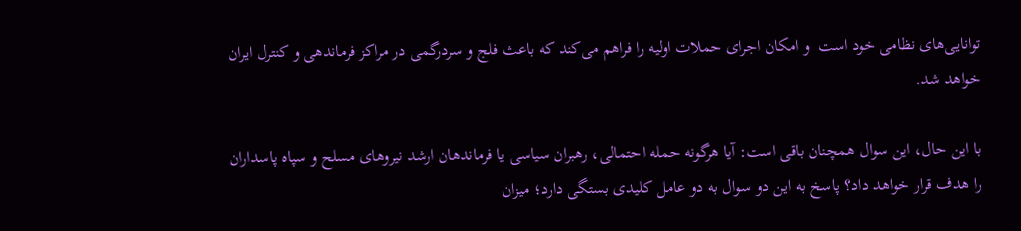توانایی‌های نظامی خود است  و امکان اجرای حملات اولیه را فراهم می‌کند که باعث فلج و سردرگمی در مراکز فرماندهی و کنترل ایران خواهد شد.

با این حال، این سوال همچنان باقی است: آیا هرگونه حمله احتمالی، رهبران سیاسی یا فرماندهان ارشد نیروهای مسلح و سپاه پاسداران را هدف قرار خواهد داد؟ پاسخ به این دو سوال به دو عامل کلیدی بستگی دارد؛ میزان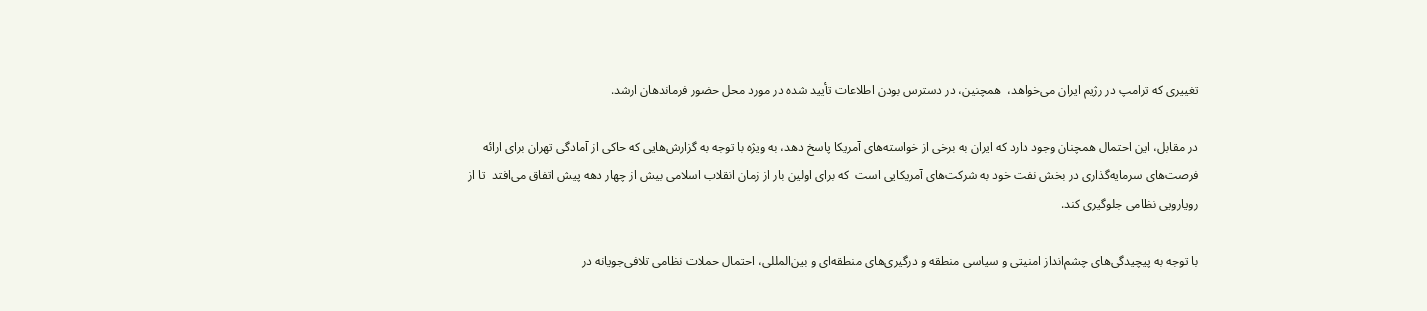تغییری که ترامپ در رژیم ایران می‌خواهد،  همچنین، در دسترس بودن اطلاعات تأیید شده در مورد محل حضور فرماندهان ارشد.

در مقابل، این احتمال همچنان وجود دارد که ایران به برخی از خواسته‌های آمریکا پاسخ دهد، به ویژه با توجه به گزارش‌هایی که حاکی از آمادگی تهران برای ارائه فرصت‌های سرمایه‌گذاری در بخش نفت خود به شرکت‌های آمریکایی است  که برای اولین بار از زمان انقلاب اسلامی بیش از چهار دهه پیش اتفاق می‌افتد  تا از رویارویی نظامی جلوگیری کند.

با توجه به پیچیدگی‌های چشم‌انداز امنیتی و سیاسی منطقه و درگیری‌های منطقه‌ای و بین‌المللی، احتمال حملات نظامی تلافی‌جویانه در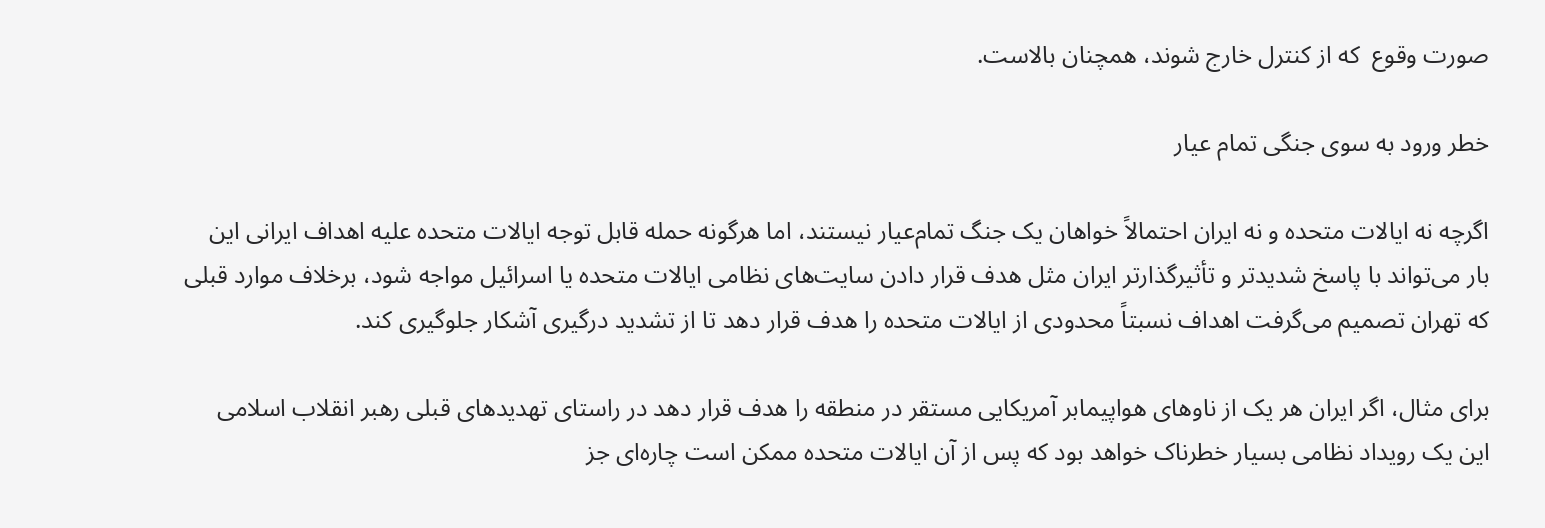صورت وقوع  که از کنترل خارج شوند، همچنان بالاست.

خطر ورود به سوی جنگی تمام عیار

اگرچه نه ایالات متحده و نه ایران احتمالاً خواهان یک جنگ تمام‌عیار نیستند، اما هرگونه حمله قابل توجه ایالات متحده علیه اهداف ایرانی این بار می‌تواند با پاسخ شدیدتر و تأثیرگذارتر ایران مثل هدف قرار دادن سایت‌های نظامی ایالات متحده یا اسرائیل مواجه شود، برخلاف موارد قبلی که تهران تصمیم می‌گرفت اهداف نسبتاً محدودی از ایالات متحده را هدف قرار دهد تا از تشدید درگیری آشکار جلوگیری کند.

برای مثال، اگر ایران هر یک از ناوهای هواپیمابر آمریکایی مستقر در منطقه را هدف قرار دهد در راستای تهدیدهای قبلی رهبر انقلاب اسلامی این یک رویداد نظامی بسیار خطرناک خواهد بود که پس از آن ایالات متحده ممکن است چاره‌ای جز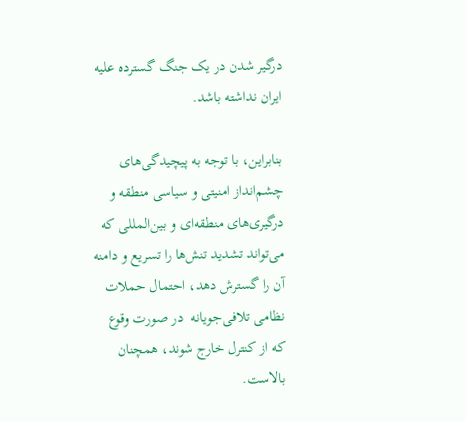درگیر شدن در یک جنگ گسترده علیه ایران نداشته باشد.

بنابراین، با توجه به پیچیدگی‌های چشم‌انداز امنیتی و سیاسی منطقه و درگیری‌های منطقه‌ای و بین‌المللی که می‌تواند تشدید تنش‌ها را تسریع و دامنه آن را گسترش دهد، احتمال حملات نظامی تلافی‌جویانه  در صورت وقوع  که از کنترل خارج شوند، همچنان بالاست.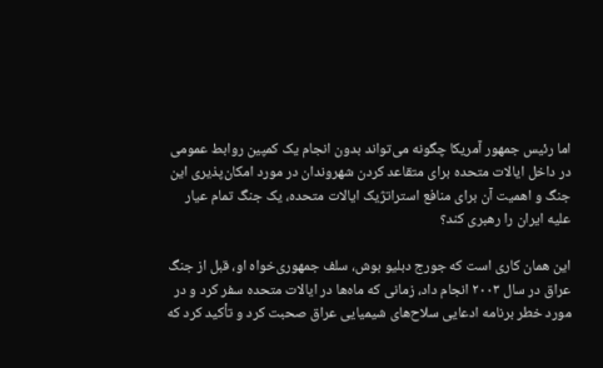اما رئیس جمهور آمریکا چگونه می‌تواند بدون انجام یک کمپین روابط عمومی در داخل ایالات متحده برای متقاعد کردن شهروندان در مورد امکان‌پذیری این جنگ و اهمیت آن برای منافع استراتژیک ایالات متحده، یک جنگ تمام عیار علیه ایران را رهبری کند؟

این همان کاری است که جورج دبلیو بوش، سلف جمهوری‌خواه او، قبل از جنگ عراق در سال ۲۰۰۳ انجام داد، زمانی که ماه‌ها در ایالات متحده سفر کرد و در مورد خطر برنامه ادعایی سلاح‌های شیمیایی عراق صحبت کرد و تأکید کرد که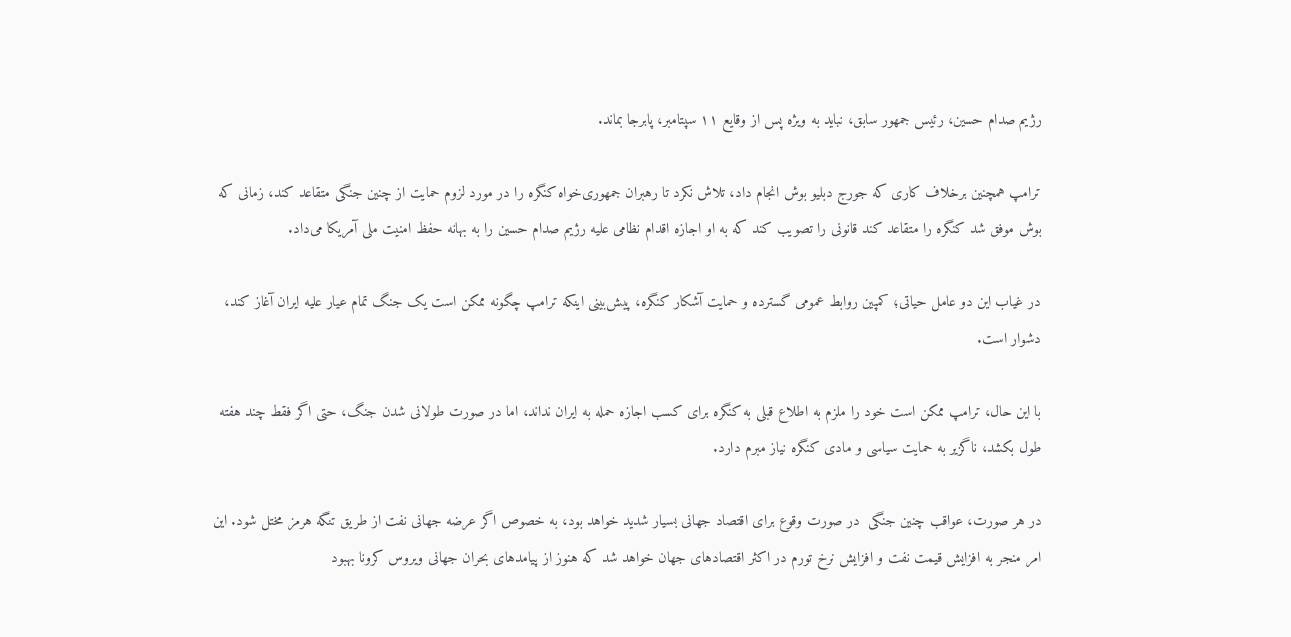رژیم صدام حسین، رئیس جمهور سابق، نباید به ویژه پس از وقایع ۱۱ سپتامبر، پابرجا بماند.

ترامپ همچنین برخلاف کاری که جورج دبلیو بوش انجام داد، تلاش نکرد تا رهبران جمهوری‌خواه کنگره را در مورد لزوم حمایت از چنین جنگی متقاعد کند، زمانی که بوش موفق شد کنگره را متقاعد کند قانونی را تصویب کند که به او اجازه اقدام نظامی علیه رژیم صدام حسین را به بهانه حفظ امنیت ملی آمریکا می‌داد.

در غیاب این دو عامل حیاتی؛ کمپین روابط عمومی گسترده و حمایت آشکار کنگره، پیش‌بینی اینکه ترامپ چگونه ممکن است یک جنگ تمام عیار علیه ایران آغاز کند، دشوار است.

با این حال، ترامپ ممکن است خود را ملزم به اطلاع قبلی به کنگره برای کسب اجازه حمله به ایران نداند، اما در صورت طولانی شدن جنگ، حتی اگر فقط چند هفته طول بکشد، ناگزیر به حمایت سیاسی و مادی کنگره نیاز مبرم دارد.

در هر صورت، عواقب چنین جنگی  در صورت وقوع برای اقتصاد جهانی بسیار شدید خواهد بود، به خصوص اگر عرضه جهانی نفت از طریق تنگه هرمز مختل شود. این امر منجر به افزایش قیمت نفت و افزایش نرخ تورم در اکثر اقتصادهای جهان خواهد شد که هنوز از پیامدهای بحران جهانی ویروس کرونا بهبود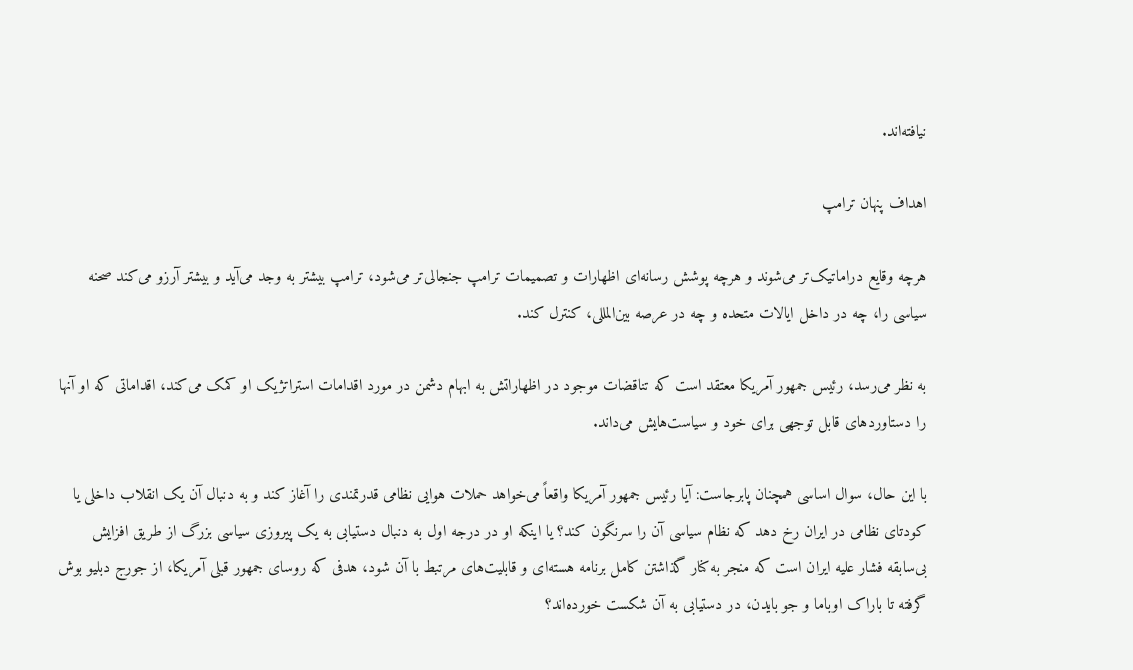نیافته‌اند.

اهداف پنهان ترامپ

هرچه وقایع دراماتیک‌تر می‌شوند و هرچه پوشش رسانه‌ای اظهارات و تصمیمات ترامپ جنجالی‌تر می‌شود، ترامپ بیشتر به وجد می‌آید و بیشتر آرزو می‌کند صحنه سیاسی را، چه در داخل ایالات متحده و چه در عرصه بین‌المللی، کنترل کند.

به نظر می‌رسد، رئیس جمهور آمریکا معتقد است که تناقضات موجود در اظهاراتش به ابهام دشمن در مورد اقدامات استراتژیک او کمک می‌کند، اقداماتی که او آنها را دستاوردهای قابل توجهی برای خود و سیاست‌هایش می‌داند.

با این حال، سوال اساسی همچنان پابرجاست: آیا رئیس جمهور آمریکا واقعاً می‌خواهد حملات هوایی نظامی قدرتمندی را آغاز کند و به دنبال آن یک انقلاب داخلی یا کودتای نظامی در ایران رخ دهد که نظام سیاسی آن را سرنگون کند؟ یا اینکه او در درجه اول به دنبال دستیابی به یک پیروزی سیاسی بزرگ از طریق افزایش بی‌سابقه فشار علیه ایران است که منجر به کنار گذاشتن کامل برنامه هسته‌ای و قابلیت‌های مرتبط با آن شود، هدفی که روسای جمهور قبلی آمریکا، از جورج دبلیو بوش گرفته تا باراک اوباما و جو بایدن، در دستیابی به آن شکست خورده‌اند؟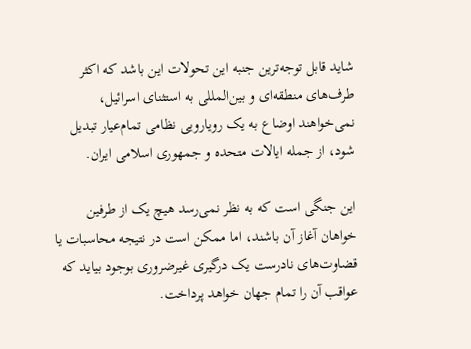شاید قابل توجه‌ترین جنبه این تحولات این باشد که اکثر طرف‌های منطقه‌ای و بین‌المللی به استثنای اسرائیل، نمی‌خواهند اوضاع به یک رویارویی نظامی تمام‌عیار تبدیل شود، از جمله ایالات متحده و جمهوری اسلامی ایران.

این جنگی است که به نظر نمی‌رسد هیچ یک از طرفین خواهان آغاز آن باشند، اما ممکن است در نتیجه محاسبات یا قضاوت‌های نادرست یک درگیری غیرضروری بوجود بیاید که عواقب آن را تمام جهان خواهد پرداخت.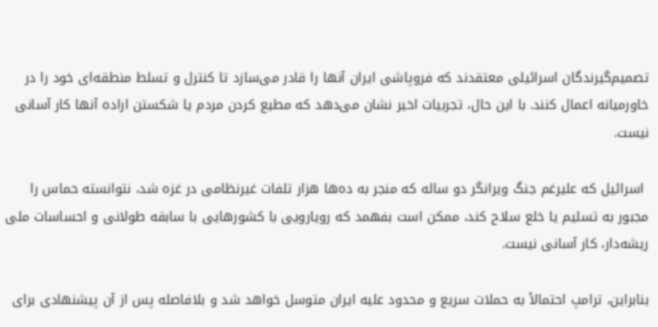تصمیم‌گیرندگان اسرائیلی معتقدند که فروپاشی ایران آنها را قادر می‌سازد تا کنترل و تسلط منطقه‌ای خود را در خاورمیانه اعمال کنند. با این حال، تجربیات اخیر نشان می‌دهد که مطیع کردن مردم یا شکستن اراده آنها کار آسانی نیست.

 اسرائیل که علیرغم جنگ ویرانگر دو ساله که منجر به ده‌ها هزار تلفات غیرنظامی در غزه شد، نتوانسته حماس را مجبور به تسلیم یا خلع سلاح کند، ممکن است بفهمد که رویارویی با کشورهایی با سابقه طولانی و احساسات ملی ریشه‌دار، کار آسانی نیست.

بنابراین، ترامپ احتمالاً به حملات سریع و محدود علیه ایران متوسل خواهد شد و بلافاصله پس از آن پیشنهادی برای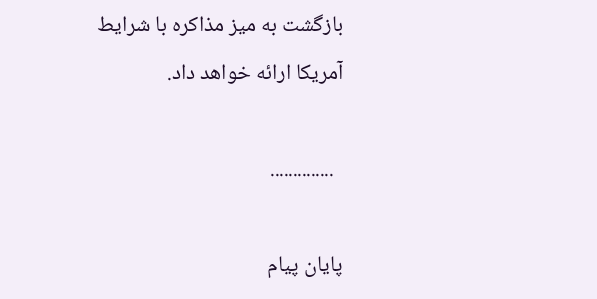بازگشت به میز مذاکره با شرایط آمریکا ارائه خواهد داد.

  ..............

پایان پیام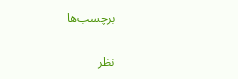برچسب‌ها

نظر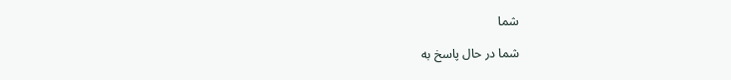شما

شما در حال پاسخ به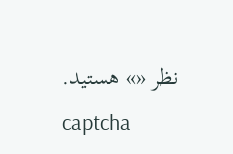نظر «» هستید.
captcha